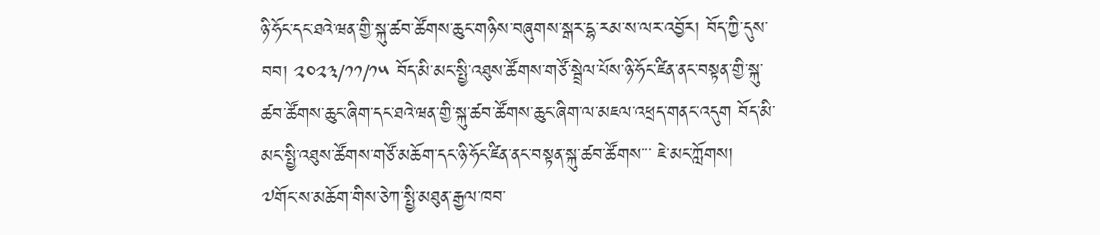ཉི་ཧོང་དང་ཐའེ་ཝན་གྱི་སྐུ་ཚབ་ཚོགས་ཆུང་གཉིས་བཞུགས་སྒར་དྷ་རམ་ས་ལར་འབྱོར། བོད་ཀྱི་དུས་བབ། ༢༠༢༣/༡༡/༡༥ བོད་མི་མང་སྤྱི་འཐུས་ཚོགས་གཙོ་སྦྲེལ་པོས་ཉི་ཧོང་ཛིན་ནང་བསྟན་གྱི་སྐུ་ཚབ་ཚོགས་ཆུང་ཞིག་དང་ཐའེ་ཝན་གྱི་སྐུ་ཚབ་ཚོགས་ཆུང་ཞིག་ལ་མཇལ་འཕྲད་གནང་འདུག བོད་མི་མང་སྤྱི་འཐུས་ཚོགས་གཙོ་མཆོག་དང་ཉི་ཧོང་ཛིན་ནང་བསྟན་སྐུ་ཚབ་ཚོགས་་་ ཇེ་མང་ཀློགས།
༧གོང་ས་མཆོག་གིས་ཅེཀ་སྤྱི་མཐུན་རྒྱལ་ཁབ་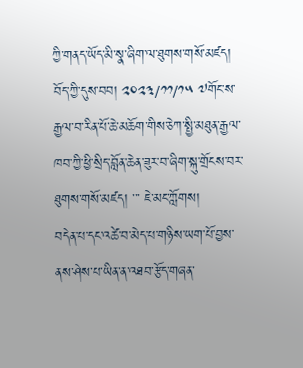ཀྱི་གནད་ཡོད་མི་སྣ་ཞིག་ལ་ཐུགས་གསོ་མཛད། བོད་ཀྱི་དུས་བབ། ༢༠༢༣/༡༡/༡༥ ༧གོང་ས་རྒྱལ་བ་རིན་པོ་ཆེ་མཆོག་གིས་ཅེཀ་སྤྱི་མཐུན་རྒྱལ་ཁབ་ཀྱི་ཕྱི་སྲིད་བློན་ཆེན་ཟུར་བ་ཞིག་སྐུ་གྲོངས་བར་ཐུགས་གསོ་མཛད། ་་་ ཇེ་མང་ཀློགས།
བདེན་པ་དང་འཚེ་བ་མེད་པ་གཉིས་ཡག་པོ་བྱས་ནས་ཤེས་པ་ཡིན་ན་འཐབ་རྩོད་གཞན་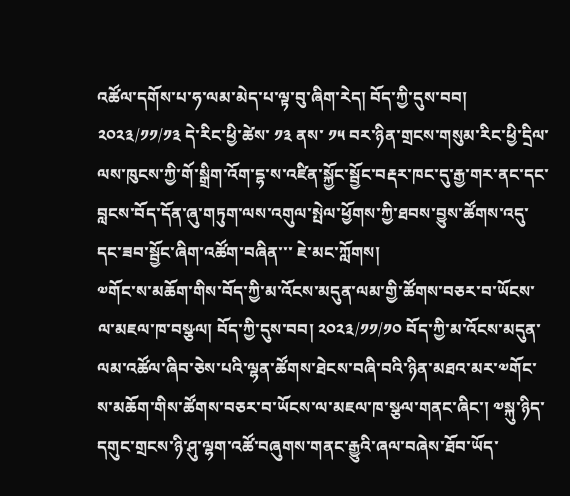འཚོལ་དགོས་པ་ཧ་ལམ་མེད་པ་ལྟ་བུ་ཞིག་རེད། བོད་ཀྱི་དུས་བབ། ༢༠༢༣/༡༡/༡༣ དེ་རིང་ཕྱི་ཚེས་ ༡༣ ནས་ ༡༥ བར་ཉིན་གྲངས་གསུམ་རིང་ཕྱི་དྲིལ་ལས་ཁུངས་ཀྱི་གོ་སྒྲིག་འོག་དྷ་ས་འཛིན་སྐྱོང་སྦྱོང་བརྡར་ཁང་དུ་རྒྱ་གར་ནང་དང་བླངས་བོད་དོན་ཞུ་གཏུག་ལས་འགུལ་སྤེལ་ཕྱོགས་ཀྱི་ཐབས་བྱུས་ཚོགས་འདུ་དང་ཟབ་སྦྱོང་ཞིག་འཚོག་བཞིན་་་ ཇེ་མང་ཀློགས།
༧གོང་ས་མཆོག་གིས་བོད་ཀྱི་མ་འོངས་མདུན་ལམ་གྱི་ཚོགས་བཅར་བ་ཡོངས་ལ་མཇལ་ཁ་བསྩལ། བོད་ཀྱི་དུས་བབ། ༢༠༢༣/༡༡/༡༠ བོད་ཀྱི་མ་འོངས་མདུན་ལམ་འཚོལ་ཞིབ་ཅེས་པའི་ལྷན་ཚོགས་ཐེངས་བཞི་བའི་ཉིན་མཐའ་མར་༧གོང་ས་མཆོག་གིས་ཚོགས་བཅར་བ་ཡོངས་ལ་མཇལ་ཁ་སྩལ་གནང་ཞིང་། ༧སྐུ་ཉིད་དགུང་གྲངས་ཉི་ཤུ་ལྷག་འཚོ་བཞུགས་གནང་རྒྱུའི་ཞལ་བཞེས་ཐོབ་ཡོད་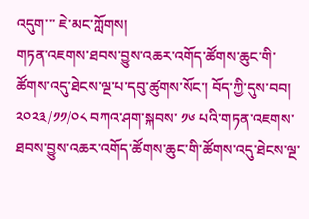འདུག་་་ ཇེ་མང་ཀློགས།
གཏན་འཇགས་ཐབས་བྱུས་འཆར་འགོད་ཚོགས་ཆུང་གི་ཚོགས་འདུ་ཐེངས་ལྔ་པ་དབུ་ཚུགས་སོང་། བོད་ཀྱི་དུས་བབ། ༢༠༢༣/༡༡/༠༨ བཀའ་ཤག་སྐབས་ ༡༦ པའི་གཏན་འཇགས་ཐབས་བྱུས་འཆར་འགོད་ཚོགས་ཆུང་གི་ཚོགས་འདུ་ཐེངས་ལྔ་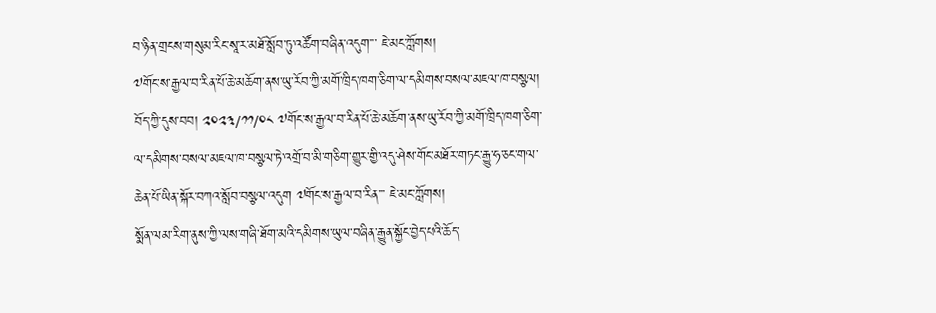བ་ཉིན་གྲངས་གསུམ་རིང་སཱ་ར་མཐོ་སློབ་ཏུ་འཚོག་བཞིན་འདུག་་་ ཇེ་མང་ཀློགས།
༧གོང་ས་རྒྱལ་བ་རིན་པོ་ཆེ་མཆོག་ནས་ཡུ་རོབ་ཀྱི་མགོ་ཁྲིད་ཁག་ཅིག་ལ་དམིགས་བསལ་མཇལ་ཁ་བསྩལ། བོད་ཀྱི་དུས་བབ། ༢༠༢༣/༡༡/༠༨ ༧གོང་ས་རྒྱལ་བ་རིན་པོ་ཆེ་མཆོག་ནས་ཡུ་རོབ་ཀྱི་མགོ་ཁྲིད་ཁག་ཅིག་ལ་དམིགས་བསལ་མཇལ་ཁ་བསྩལ་ཏེ་འགྲོ་བ་མི་གཅིག་གྱུར་གྱི་འདུ་ཤེས་གོང་མཐོར་གཏང་རྒྱུ་ཧ་ཅང་གལ་ཆེན་པོ་ཡིན་སྐོར་བཀའ་སློབ་བསྩལ་འདུག ༧གོང་ས་རྒྱལ་བ་རིན་་་ ཇེ་མང་ཀློགས།
སྨོན་ལམ་རིག་ནུས་ཀྱི་ལས་གཞི་ཐོག་མའི་དམིགས་ཡུལ་བཞིན་རྒྱུན་སྐྱོང་བྱེད་པའི་ཆོད་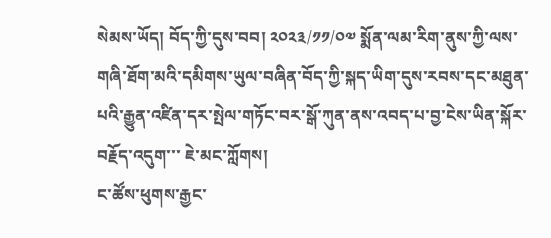སེམས་ཡོད། བོད་ཀྱི་དུས་བབ། ༢༠༢༣/༡༡/༠༧ སྨོན་ལམ་རིག་ནུས་ཀྱི་ལས་གཞི་ཐོག་མའི་དམིགས་ཡུལ་བཞིན་བོད་ཀྱི་སྐད་ཡིག་དུས་རབས་དང་མཐུན་པའི་རྒྱུན་འཛིན་དར་སྤེལ་གཏོང་བར་སྒོ་ཀུན་ནས་འབད་པ་བྱ་ངེས་ཡིན་སྐོར་བརྗོད་འདུག་་་ ཇེ་མང་ཀློགས།
ང་ཚོས་ཕུགས་རྒྱང་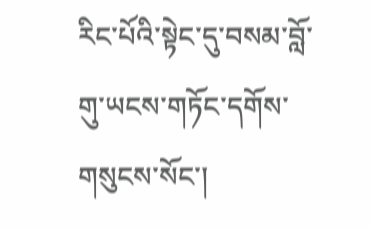རིང་པོའི་སྟེང་དུ་བསམ་བློ་གུ་ཡངས་གཏོང་དགོས་གསུངས་སོང་།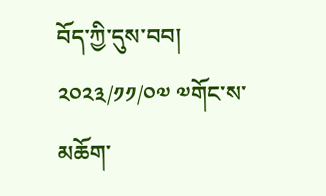བོད་ཀྱི་དུས་བབ། ༢༠༢༣/༡༡/༠༧ ༧གོང་ས་མཆོག་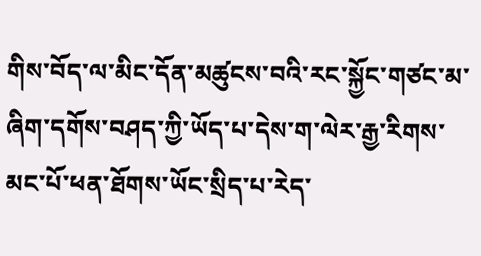གིས་བོད་ལ་མིང་དོན་མཚུངས་བའི་རང་སྐྱོང་གཙང་མ་ཞིག་དགོས་བཤད་ཀྱི་ཡོད་པ་དེས་ག་ལེར་རྒྱ་རིགས་མང་པོ་ཕན་ཐོགས་ཡོང་སྲིད་པ་རེད་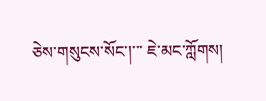ཅེས་གསུངས་སོང་།་་་ ཇེ་མང་ཀློགས།